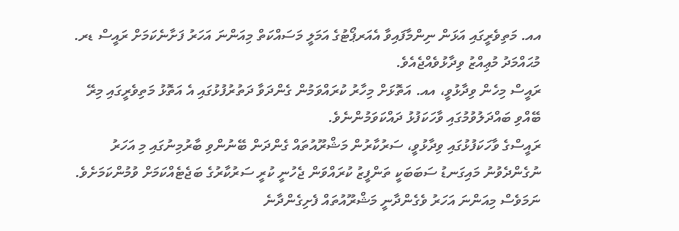އއ. މަތިވެރީގައި އަޅަން ނިންމާފައިވާ އެއަރޕޯޓުގެ އަމަލީ މަސައްކަތް މިއަންނަ އަހަރު ފަށާނެކަމަށް ރައީސް ޑރ. މުޙައްމަދު މުޢިއްޒު ވިދާޅުވެއްޖެއެވެ.
ރައީސް މިހެން ވިދާޅުވީ، އއ. އަތޮޅަށް މިހާރު ކުރައްވަމުން ގެންދަވާ ދަތުރުފުޅުގައި އެ އަތޮޅު މަތިވެރީގައި މިރޭ ބޭއްވި ބައްދަލުވުމުގައި ވާހަކަފުޅު ދައްކަވަމުންނެވެ.
ރައީސްގެ ވާހަކަފުޅުގައި ވިދާޅުވީ، ސަރުކާރުން މަޝްރޫއުތައް ގެންދަން ބޭނުންވި ބާރުމިނުގައި މި އަހަރު ނުގެންދެވުނު މައިގަނޑު ސަބަބަކީ ތަންފީޒު ކުރައްވަން ޖެހުނީ ކުރީ ސަރުކާރުގެ ބަޖެޓެއްކަމަށް ވުމުންކަމަށެވެ.
ނަމަވެސް މިއަންނަ އަހަރު ވެގެންދާނީ މަޝްރޫއުތައް ފެށިގެންދާނެ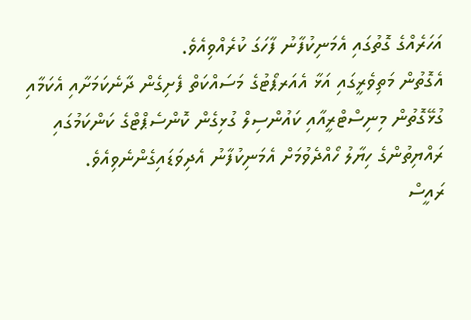އަހަރެއްގެ ގޮތުގައި އެމަނިކުފާނު ފާހަގަ ކުރެއްވިއެވެ.
އެގޮތުން މަތިވެރީގައި އަޅާ އެއަރޕޯޓުގެ މަސައްކަތް ފެށިގެން ދާނެކަމަށާއި އެކަމާއި ގުޅޭގޮތުން މިނިސްޓްރީއާއި ކައުންސިލް ގުޅިގެން ކޮންސެޕްޓްގެ ކަންކަމުގައި ރައްޔިތުންގެ ހިޔާލު ހޯއްދެވުމަށް އެމަނިކުފާނު އެދިވަޑައިގެންނެވިއެވެ.
ރައީސް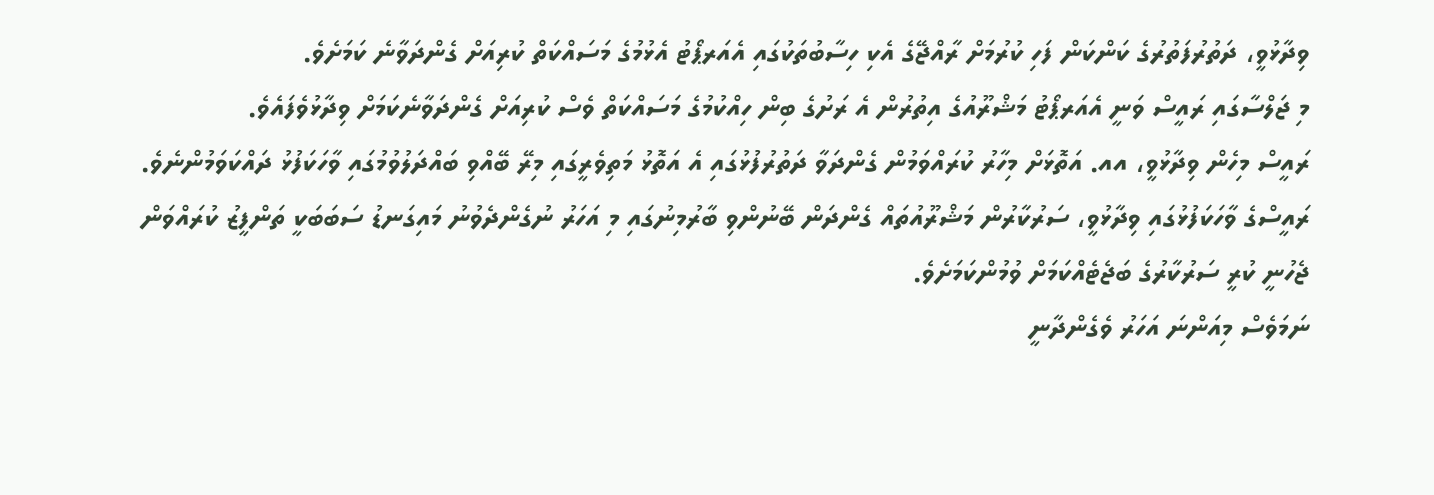ވިދާޅުވީ، ދަތުރުފަތުރުގެ ކަންކަން ފަހި ކުރުމަށް ރާއްޖޭގެ އެކި ހިސާބުތަކުގައި އެއަރޕޯޓު އެޅުމުގެ މަސައްކަތް ކުރިއަށް ގެންދަވާނެ ކަމަށެވެ.
މި ޖަލްސާގައި ރައީސް ވަނީ އެއަރޕޯޓު މަޝްރޫއުގެ އިތުރުން އެ ރަށުގެ ބިން ހިއްކުމުގެ މަސައްކަތް ވެސް ކުރިއަށް ގެންދަވާނެކަމަށް ވިދާޅުވެފައެވެ.
ރައީސް މިހެން ވިދާޅުވީ، އއ. އަތޮޅަށް މިހާރު ކުރައްވަމުން ގެންދަވާ ދަތުރުފުޅުގައި އެ އަތޮޅު މަތިވެރީގައި މިރޭ ބޭއްވި ބައްދަލުވުމުގައި ވާހަކަފުޅު ދައްކަވަމުންނެވެ.
ރައީސްގެ ވާހަކަފުޅުގައި ވިދާޅުވީ، ސަރުކާރުން މަޝްރޫއުތައް ގެންދަން ބޭނުންވި ބާރުމިނުގައި މި އަހަރު ނުގެންދެވުނު މައިގަނޑު ސަބަބަކީ ތަންފީޒު ކުރައްވަން ޖެހުނީ ކުރީ ސަރުކާރުގެ ބަޖެޓެއްކަމަށް ވުމުންކަމަށެވެ.
ނަމަވެސް މިއަންނަ އަހަރު ވެގެންދާނީ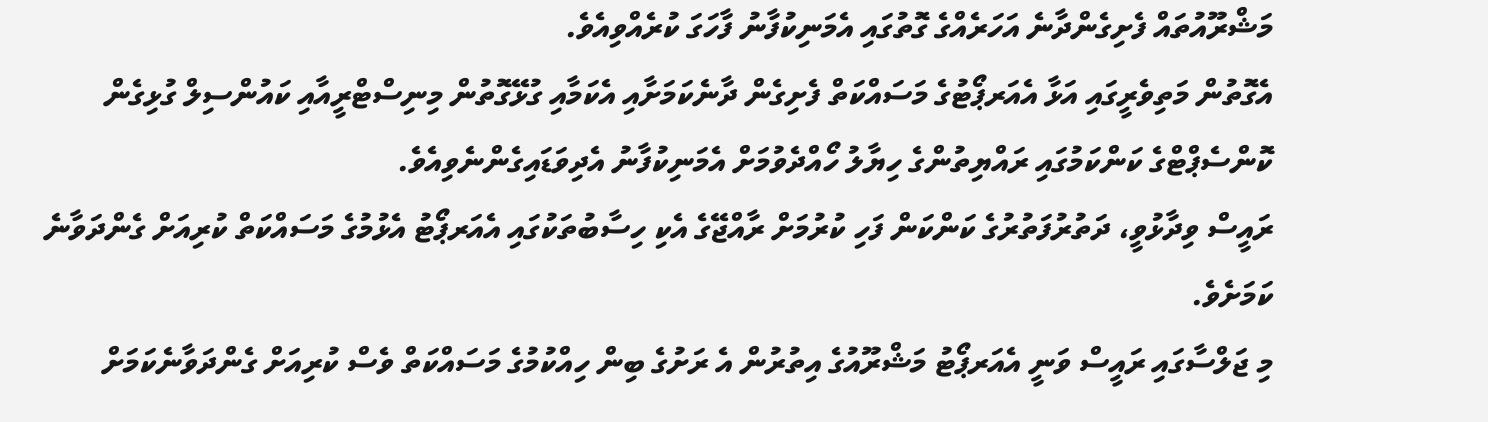މަޝްރޫއުތައް ފެށިގެންދާނެ އަހަރެއްގެ ގޮތުގައި އެމަނިކުފާނު ފާހަގަ ކުރެއްވިއެވެ.
އެގޮތުން މަތިވެރީގައި އަޅާ އެއަރޕޯޓުގެ މަސައްކަތް ފެށިގެން ދާނެކަމަށާއި އެކަމާއި ގުޅޭގޮތުން މިނިސްޓްރީއާއި ކައުންސިލް ގުޅިގެން ކޮންސެޕްޓްގެ ކަންކަމުގައި ރައްޔިތުންގެ ހިޔާލު ހޯއްދެވުމަށް އެމަނިކުފާނު އެދިވަޑައިގެންނެވިއެވެ.
ރައީސް ވިދާޅުވީ، ދަތުރުފަތުރުގެ ކަންކަން ފަހި ކުރުމަށް ރާއްޖޭގެ އެކި ހިސާބުތަކުގައި އެއަރޕޯޓު އެޅުމުގެ މަސައްކަތް ކުރިއަށް ގެންދަވާނެ ކަމަށެވެ.
މި ޖަލްސާގައި ރައީސް ވަނީ އެއަރޕޯޓު މަޝްރޫއުގެ އިތުރުން އެ ރަށުގެ ބިން ހިއްކުމުގެ މަސައްކަތް ވެސް ކުރިއަށް ގެންދަވާނެކަމަށް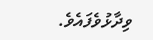ވިދާޅުވެފައެވެ.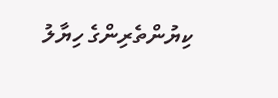ކިޔުންތެރިންގެ ހިޔާލު